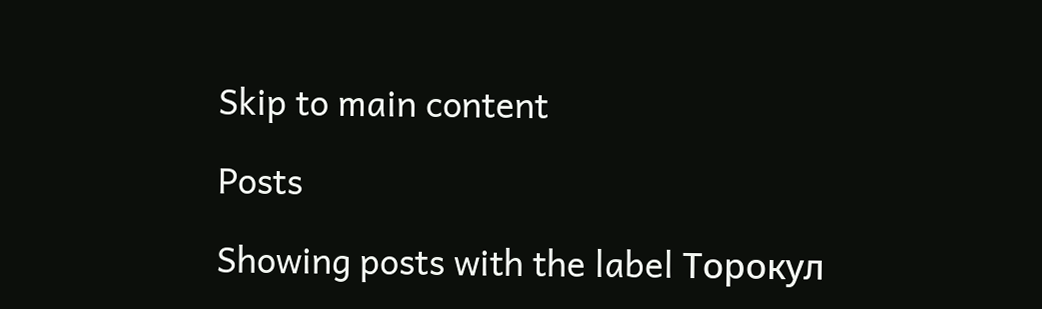Skip to main content

Posts

Showing posts with the label Торокул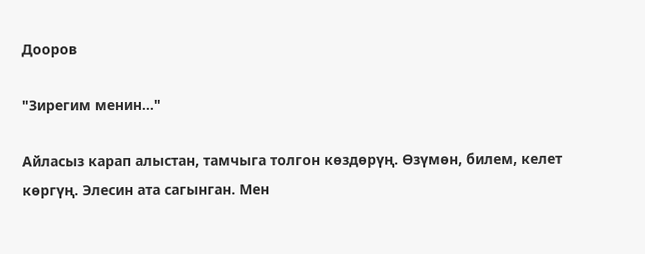Дооров

"Зирегим менин..."

Айласыз карап алыстан, тамчыга толгон көздөрүң. Өзүмөн, билем, келет көргүң. Элесин ата сагынган. Мен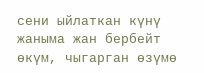сени ыйлаткан күнү жаныма жан бербейт өкүм, чыгарган өзүмө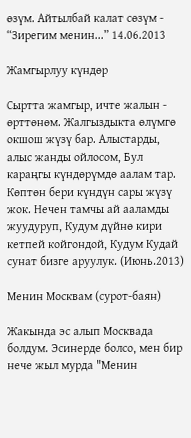өзүм. Айтылбай калат сөзүм -                        “Зирегим менин...” 14.06.2013

Жамгырлуу күндөр

Сыртта жамгыр, ичте жалын - өрттөнөм. Жалгыздыкта өлүмгө окшош жүзү бар. Алыстарды, алыс жанды ойлосом, Бул караңгы күндөрүмдө аалам тар. Көптөн бери күндүн сары жүзү жок. Нечен тамчы ай ааламды жуудуруп, Кудум дүйнө кири кетпей койгондой, Кудум Кудай сунат бизге аруулук. (Июнь.2013)

Менин Москвам (сурот-баян)

Жакында эс алып Москвада болдум. Эсинерде болсо, мен бир нече жыл мурда "Менин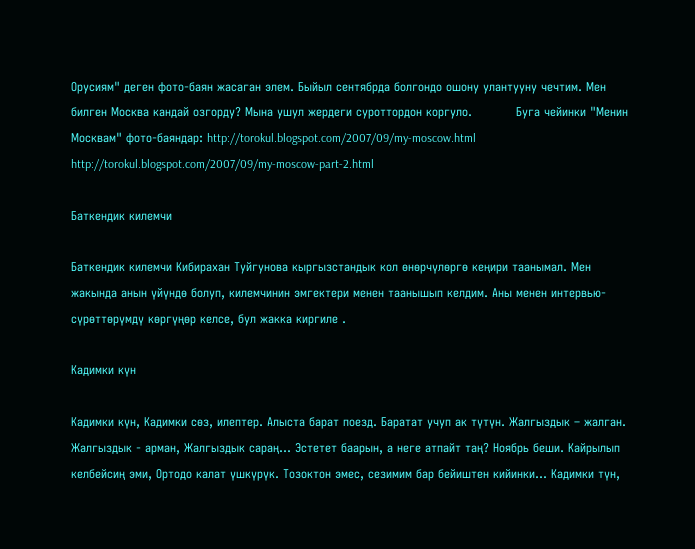Орусиям" деген фото-баян жасаган элем. Быйыл сентябрда болгондо ошону улантууну чечтим. Мен билген Москва кандай озгорду? Мына ушул жердеги суроттордон коргуло.           Буга чейинки "Менин Москвам" фото-баяндар: http://torokul.blogspot.com/2007/09/my-moscow.html http://torokul.blogspot.com/2007/09/my-moscow-part-2.html

Баткендик килемчи

Баткендик килемчи Кибирахан Туйгунова кыргызстандык кол өнөрчүлөргө кеңири таанымал. Мен жакында анын үйүндө болуп, килемчинин эмгектери менен таанышып келдим. Аны менен интервью-сүрөттөрүмдү көргүңөр келсе, бул жакка киргиле .

Кадимки күн

Кадимки күн, Кадимки сөз, илептер. Алыста барат поезд. Баратат учуп ак түтүн. Жалгыздык – жалган. Жалгыздык - арман, Жалгыздык сараң... Эстетет баарын, а неге атпайт таң? Ноябрь беши. Кайрылып келбейсиң эми, Ортодо калат үшкүрүк. Тозоктон эмес, сезимим бар бейиштен кийинки... Кадимки түн,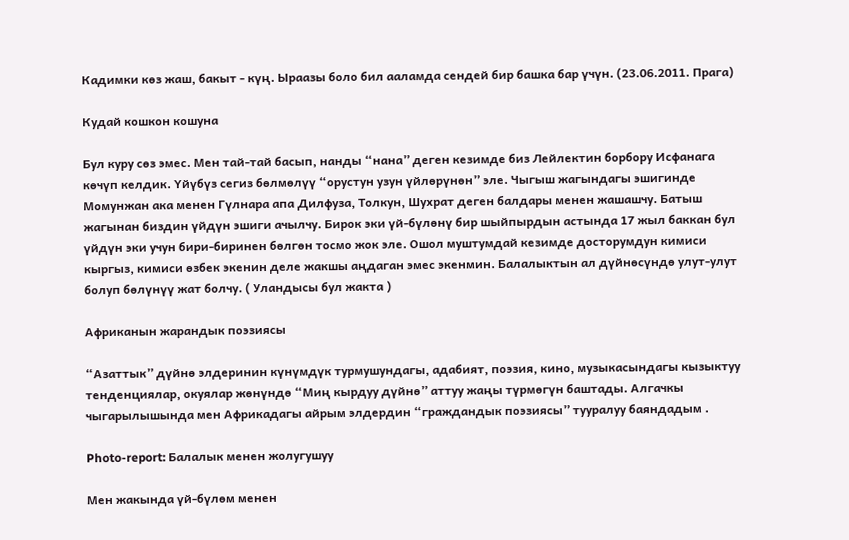Кадимки көз жаш, бакыт - күң. Ыраазы боло бил ааламда сендей бир башка бар үчүн. (23.06.2011. Прага)

Кудай кошкон кошуна

Бул куру сөз эмес. Мен тай-тай басып, нанды “нана” деген кезимде биз Лейлектин борбору Исфанага көчүп келдик. Үйүбүз сегиз бөлмөлүү “орустун узун үйлөрүнөн” эле. Чыгыш жагындагы эшигинде Момунжан ака менен Гүлнара апа Дилфуза, Толкун, Шухрат деген балдары менен жашашчу. Батыш жагынан биздин үйдүн эшиги ачылчу. Бирок эки үй-бүлөнү бир шыйпырдын астында 17 жыл баккан бул үйдүн эки учун бири-биринен бөлгөн тосмо жок эле. Ошол муштумдай кезимде досторумдун кимиси кыргыз, кимиси өзбек экенин деле жакшы аңдаган эмес экенмин. Балалыктын ал дүйнөсүндө улут-улут болуп бөлүнүү жат болчу. ( Уландысы бул жакта )

Африканын жарандык поэзиясы

“Азаттык” дүйнө элдеринин күнүмдүк турмушундагы, адабият, поэзия, кино, музыкасындагы кызыктуу тенденциялар, окуялар жөнүндө “Миң кырдуу дүйнө” аттуу жаңы түрмөгүн баштады. Алгачкы чыгарылышында мен Африкадагы айрым элдердин “граждандык поэзиясы” тууралуу баяндадым .

Photo-report: Балалык менен жолугушуу

Мен жакында үй-бүлөм менен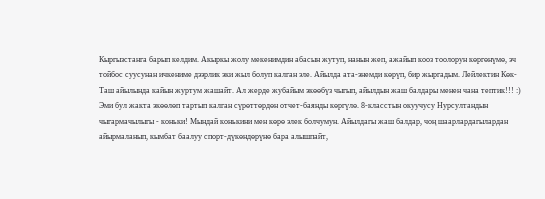Кыргызстанга барып келдим. Акыркы жолу мекенимдин абасын жутуп, нанын жеп, ажайып кооз тоолорун көргөнүмө, эч тойбос суусунан ичкениме дээрлик эки жыл болуп калган эле. Айылда ата-энемди көрүп, бир жыргадым. Лейлектин Көк-Таш айылында кайын журтум жашайт. Ал жерде жубайым экөөбүз чыгып, айылдын жаш балдары менен чана тептик!!! :) Эми бул жакта экөөлөп тартып калган сүрөттөрдөн отчет-баянды көргүлө. 8-класстын окуучусу Нурсултандын чыгармачылыгы - коньки! Мындай конькини мен көрө элек болчумун. Айылдагы жаш балдар, чоң шаарлардагылардан айырмаланып, кымбат баалуу спорт-дүкөндөрүнө бара алышпайт,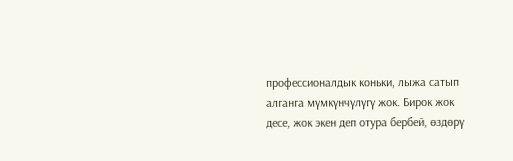профессионалдык коньки, лыжа сатып алганга мүмкүнчүлүгү жок. Бирок жок десе, жок экен деп отура бербей, өздөрү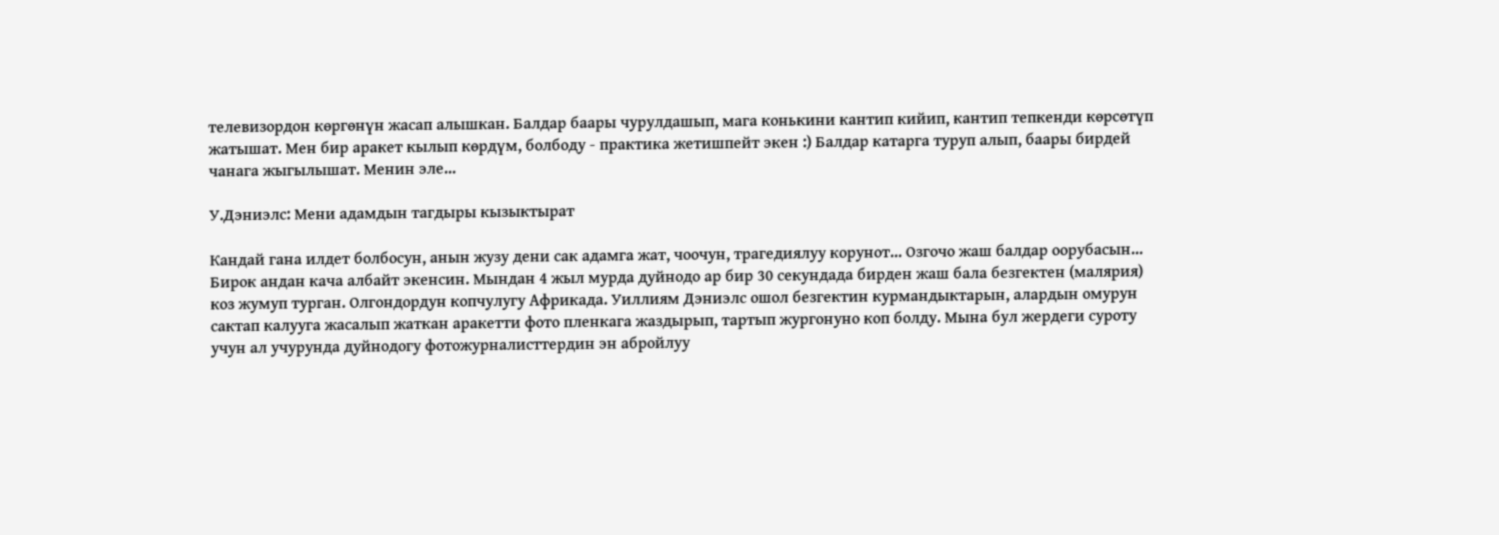телевизордон көргөнүн жасап алышкан. Балдар баары чурулдашып, мага конькини кантип кийип, кантип тепкенди көрсөтүп жатышат. Мен бир аракет кылып көрдүм, болбоду - практика жетишпейт экен :) Балдар катарга туруп алып, баары бирдей чанага жыгылышат. Менин эле...

У.Дэниэлс: Мени адамдын тагдыры кызыктырат

Кандай гана илдет болбосун, анын жузу дени сак адамга жат, чоочун, трагедиялуу корунот... Озгочо жаш балдар оорубасын... Бирок андан кача албайт экенсин. Мындан 4 жыл мурда дуйнодо ар бир 30 секундада бирден жаш бала безгектен (малярия) коз жумуп турган. Олгондордун копчулугу Африкада. Уиллиям Дэниэлс ошол безгектин курмандыктарын, алардын омурун сактап калууга жасалып жаткан аракетти фото пленкага жаздырып, тартып жургонуно коп болду. Мына бул жердеги суроту учун ал учурунда дуйнодогу фотожурналисттердин эн абройлуу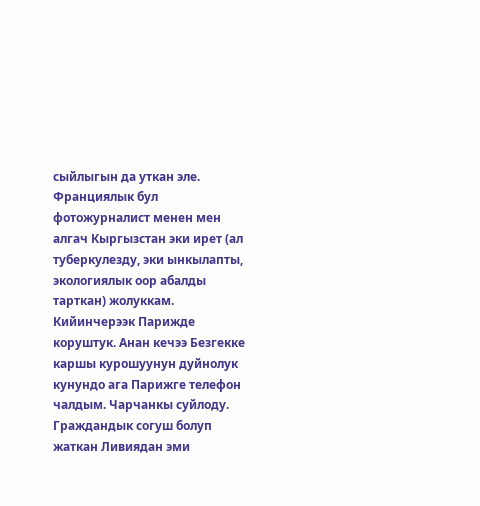сыйлыгын да уткан эле. Франциялык бул фотожурналист менен мен алгач Кыргызстан эки ирет (ал туберкулезду, эки ынкылапты, экологиялык оор абалды тарткан) жолуккам. Кийинчерээк Парижде коруштук. Анан кечээ Безгекке каршы курошуунун дуйнолук кунундо ага Парижге телефон чалдым. Чарчанкы суйлоду. Граждандык согуш болуп жаткан Ливиядан эми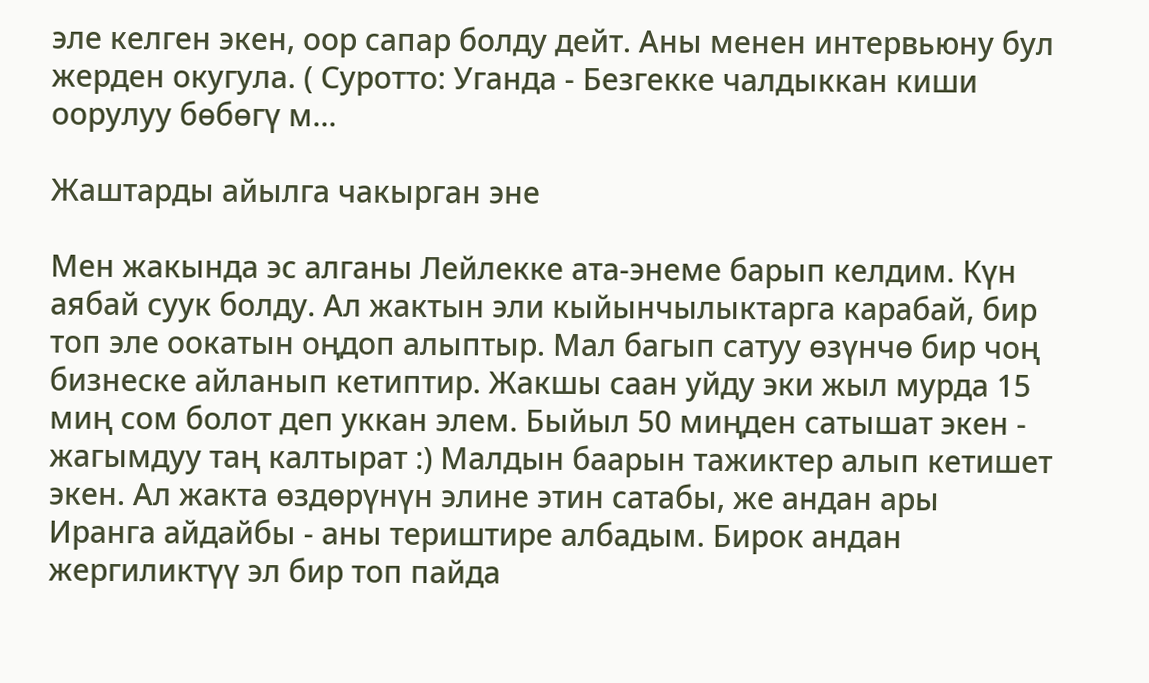эле келген экен, оор сапар болду дейт. Аны менен интервьюну бул жерден окугула. ( Суротто: Уганда - Безгекке чалдыккан киши оорулуу бөбөгү м...

Жаштарды айылга чакырган эне

Мен жакында эс алганы Лейлекке ата-энеме барып келдим. Күн аябай суук болду. Ал жактын эли кыйынчылыктарга карабай, бир топ эле оокатын оңдоп алыптыр. Мал багып сатуу өзүнчө бир чоң бизнеске айланып кетиптир. Жакшы саан уйду эки жыл мурда 15 миң сом болот деп уккан элем. Быйыл 50 миңден сатышат экен - жагымдуу таң калтырат :) Малдын баарын тажиктер алып кетишет экен. Ал жакта өздөрүнүн элине этин сатабы, же андан ары Иранга айдайбы - аны териштире албадым. Бирок андан жергиликтүү эл бир топ пайда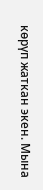көрүп жаткан экен. Мына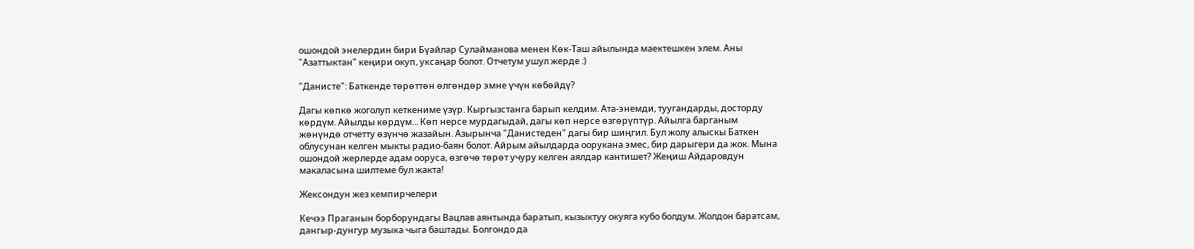ошондой энелердин бири Бүайлар Сулайманова менен Көк-Таш айылында маектешкен элем. Аны "Азаттыктан" кеңири окуп, уксаңар болот. Отчетум ушул жерде :)

"Данисте": Баткенде төрөттөн өлгөндөр эмне үчүн көбөйдү?

Дагы көпкө жоголуп кеткениме үзүр. Кыргызстанга барып келдим. Ата-энемди, туугандарды, досторду көрдүм. Айылды көрдүм... Көп нерсе мурдагыдай, дагы көп нерсе өзгөрүптүр. Айылга барганым жөнүндө отчетту өзүнчө жазайын. Азырынча "Данистеден" дагы бир шиңгил. Бул жолу алыскы Баткен облусунан келген мыкты радио-баян болот. Айрым айылдарда оорукана эмес, бир дарыгери да жок. Мына ошондой жерлерде адам ооруса, өзгөчө төрөт учуру келген аялдар кантишет? Жеңиш Айдаровдун макаласына шилтеме бул жакта!

Жексондун жез кемпирчелери

Кечээ Праганын борборундагы Вацлав аянтында баратып, кызыктуу окуяга кубо болдум. Жолдон баратсам, дангыр-дунгур музыка чыга баштады. Болгондо да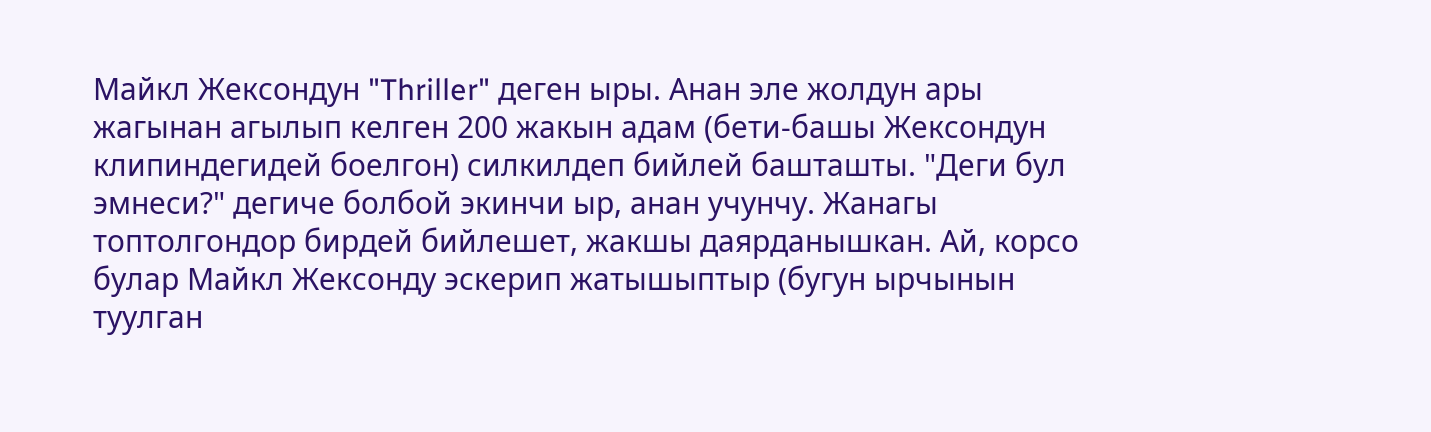Майкл Жексондун "Thriller" деген ыры. Анан эле жолдун ары жагынан агылып келген 200 жакын адам (бети-башы Жексондун клипиндегидей боелгон) силкилдеп бийлей башташты. "Деги бул эмнеси?" дегиче болбой экинчи ыр, анан учунчу. Жанагы топтолгондор бирдей бийлешет, жакшы даярданышкан. Ай, корсо булар Майкл Жексонду эскерип жатышыптыр (бугун ырчынын туулган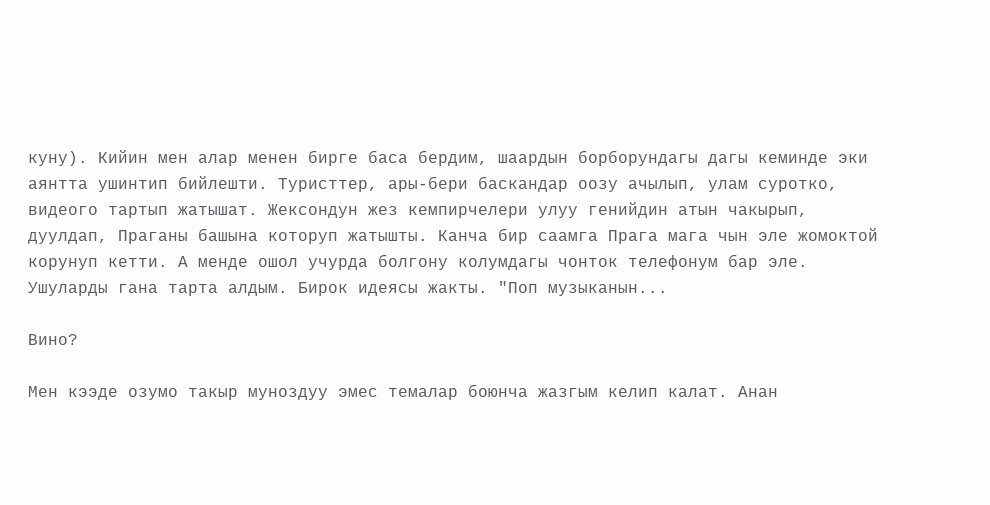куну). Кийин мен алар менен бирге баса бердим, шаардын борборундагы дагы кеминде эки аянтта ушинтип бийлешти. Туристтер, ары-бери баскандар оозу ачылып, улам суротко, видеого тартып жатышат. Жексондун жез кемпирчелери улуу генийдин атын чакырып, дуулдап, Праганы башына которуп жатышты. Канча бир саамга Прага мага чын эле жомоктой корунуп кетти. А менде ошол учурда болгону колумдагы чонток телефонум бар эле. Ушуларды гана тарта алдым. Бирок идеясы жакты. "Поп музыканын...

Вино?

Мен кээде озумо такыр муноздуу эмес темалар боюнча жазгым келип калат. Анан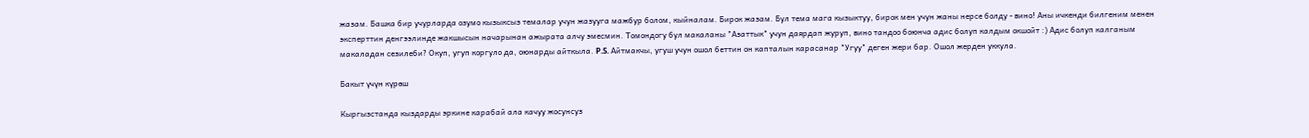жазам. Башка бир учурларда озумо кызыксыз темалар учун жазууга мажбур болом, кыйналам. Бирок жазам. Бул тема мага кызыктуу, бирок мен учун жаны нерсе болду - вино! Аны ичкенди билгеним менен эксперттин денгээлинде жакшысын начарынан ажырата алчу эмесмин. Томондогу бул макаланы "Азаттык" учун даярдап журуп, вино тандоо боюнча адис болуп калдым окшойт :) Адис болуп калганым макаладан сезилеби? Окуп, угуп коргуло да, оюнарды айткыла. P.S. Айтмакчы, угуш учун ошол беттин он капталын карасанар "Угуу" деген жери бар. Ошол жерден уккула.

Бакыт үчүн күрөш

Кыргызстанда кыздарды эркине карабай ала качуу жосунсуз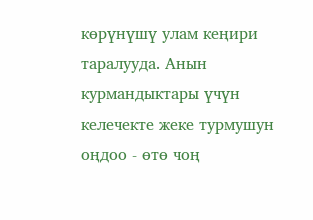көрүнүшү улам кеңири таралууда. Анын курмандыктары үчүн келечекте жеке турмушун оңдоо - өтө чоң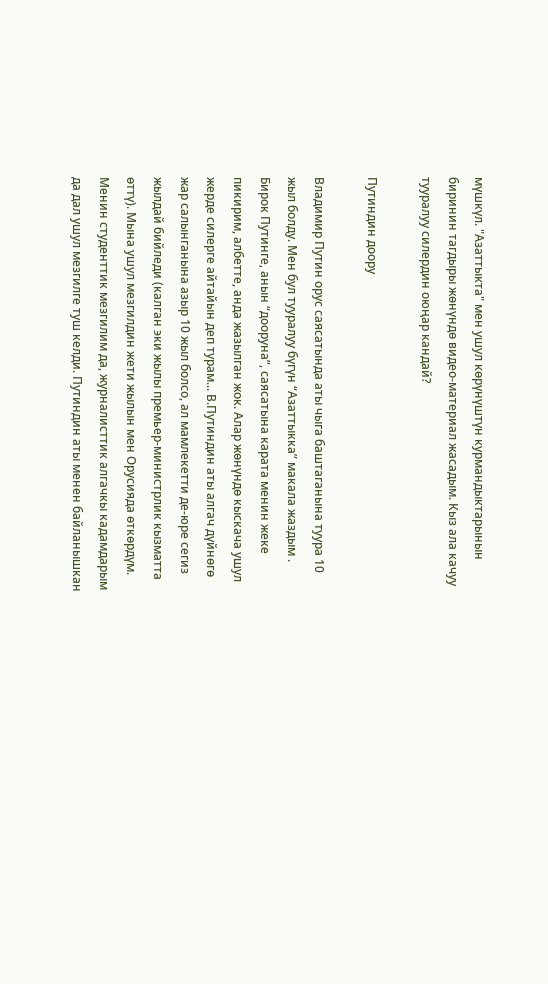мүшкүл. "Азаттыкта" мен ушул көрүнүштүн курмандыктарынын биринин тагдыры жөнүндө видео-материал жасадым. Кыз ала качуу тууралуу силердин оюңар кандай?

Путиндин доору

Владимир Путин орус саясатында аты чыга баштаганына туура 10 жыл болду. Мен бул тууралуу бүгүн “Азаттыкка” макала жаздым . Бирок Путинге, анын “дооруна”, саясатына карата менин жеке пикирим, албетте, анда жазылган жок. Алар жөнүндө кыскача ушул жерде силерге айтайын деп турам... В.Путиндин аты алгач дүйнөгө жар салынганына азыр 10 жыл болсо, ал мамлекетти де-юре сегиз жылдай бийледи (калган эки жылы премьер-министрлик кызматта өттү). Мына ушул мезгилдин жети жылын мен Орусияда өткөрдүм. Менин студенттик мезгилим да, журналисттик алгачкы кадамдарым да дал ушул мезгилге туш келди. Путиндин аты менен байланышкан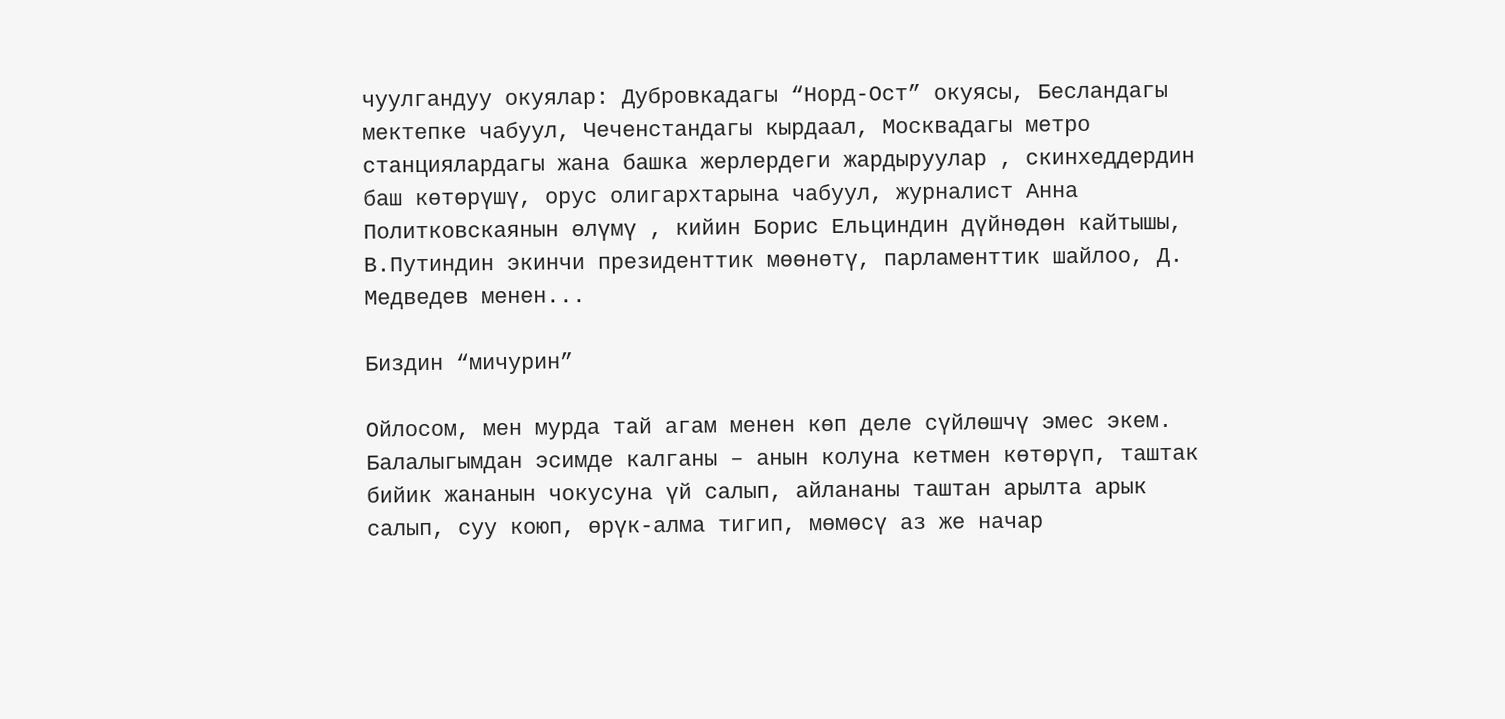чуулгандуу окуялар: Дубровкадагы “Норд-Ост” окуясы, Бесландагы мектепке чабуул, Чеченстандагы кырдаал, Москвадагы метро станциялардагы жана башка жерлердеги жардыруулар , скинхеддердин баш көтөрүшү, орус олигархтарына чабуул, журналист Анна Политковскаянын өлүмү , кийин Борис Ельциндин дүйнөдөн кайтышы, В.Путиндин экинчи президенттик мөөнөтү, парламенттик шайлоо, Д. Медведев менен...

Биздин “мичурин”

Ойлосом, мен мурда тай агам менен көп деле сүйлөшчү эмес экем. Балалыгымдан эсимде калганы – анын колуна кетмен көтөрүп, таштак бийик жананын чокусуна үй салып, айлананы таштан арылта арык салып, суу коюп, өрүк-алма тигип, мөмөсү аз же начар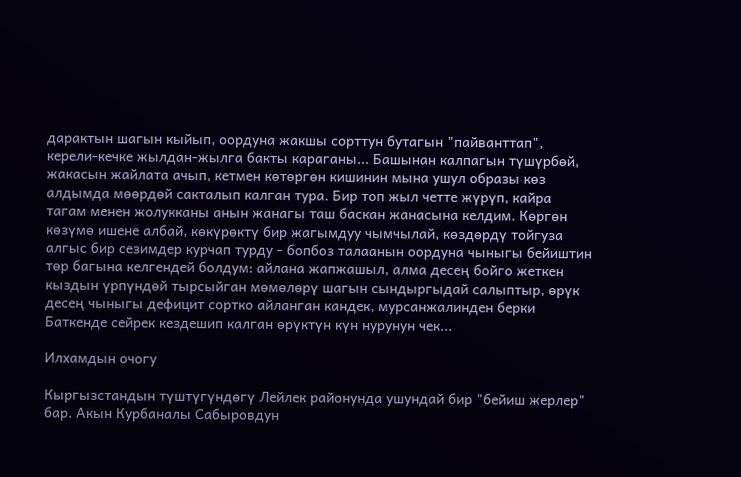дарактын шагын кыйып, оордуна жакшы сорттун бутагын "пайванттап", керели-кечке жылдан-жылга бакты караганы... Башынан калпагын түшүрбөй, жакасын жайлата ачып, кетмен көтөргөн кишинин мына ушул образы көз алдымда мөөрдөй сакталып калган тура. Бир топ жыл четте жүрүп, кайра тагам менен жолукканы анын жанагы таш баскан жанасына келдим. Көргөн көзүмө ишене албай, көкүрөктү бир жагымдуу чымчылай, көздөрдү тойгуза алгыс бир сезимдер курчап турду - бопбоз талаанын оордуна чыныгы бейиштин төр багына келгендей болдум: айлана жапжашыл, алма десең бойго жеткен кыздын үрпүндөй тырсыйган мөмөлөрү шагын сындыргыдай салыптыр, өрүк десең чыныгы дефицит сортко айланган кандек, мурсанжалинден берки Баткенде сейрек кездешип калган өрүктүн күн нурунун чек...

Илхамдын очогу

Кыргызстандын түштүгүндөгү Лейлек районунда ушундай бир "бейиш жерлер" бар. Акын Курбаналы Сабыровдун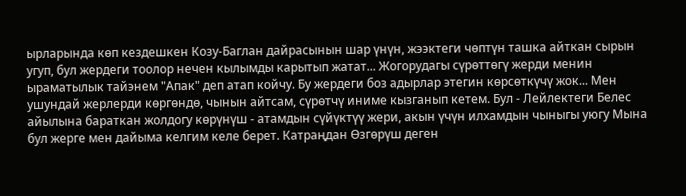ырларында көп кездешкен Козу-Баглан дайрасынын шар үнүн, жээктеги чөптүн ташка айткан сырын угуп, бул жердеги тоолор нечен кылымды карытып жатат... Жогорудагы сүрөттөгү жерди менин ыраматылык тайэнем "Апак" деп атап койчу. Бу жердеги боз адырлар этегин көрсөткүчү жок... Мен ушундай жерлерди көргөндө, чынын айтсам, сүрөтчү иниме кызганып кетем. Бул - Лейлектеги Белес айылына бараткан жолдогу көрүнүш - атамдын сүйүктүү жери, акын үчүн илхамдын чыныгы уюгу Мына бул жерге мен дайыма келгим келе берет. Катраңдан Өзгөрүш деген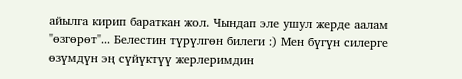айылга кирип бараткан жол. Чындап эле ушул жерде аалам "өзгөрөт"... Белестин түрүлгөн билеги :) Мен бүгүн силерге өзүмдүн эң сүйүктүү жерлеримдин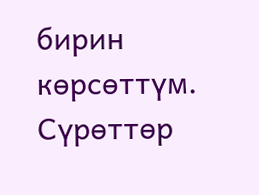бирин көрсөттүм. Сүрөттөр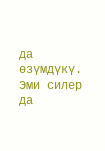да өзүмдүкү. Эми силер да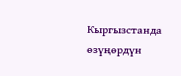Кыргызстанда өзүңөрдүн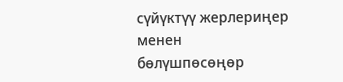сүйүктүү жерлериңер менен бөлүшпөсөңөр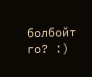болбойт го? :)